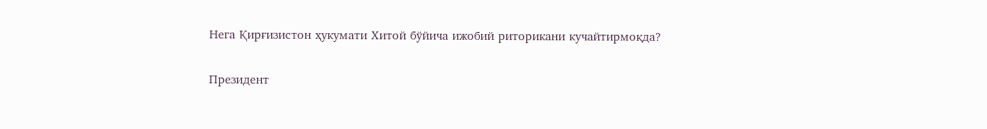Нега Қирғизистон ҳукумати Хитой бўйича ижобий риторикани кучайтирмоқда?

Президент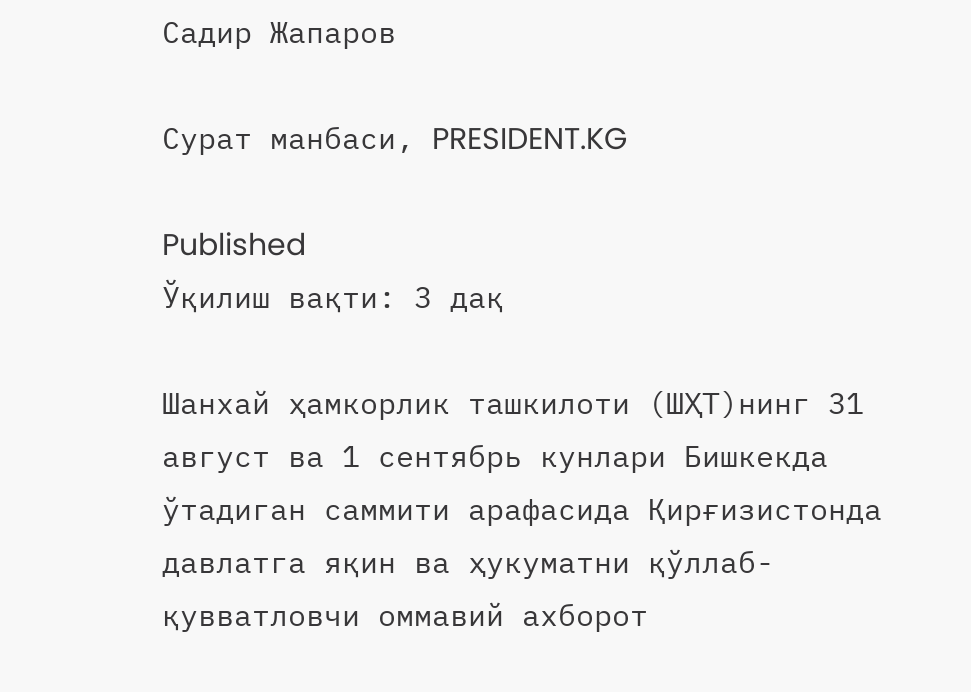Садир Жапаров

Сурат манбаси, PRESIDENT.KG

Published
Ўқилиш вақти: 3 дақ

Шанхай ҳамкорлик ташкилоти (ШҲТ)нинг 31 август ва 1 сентябрь кунлари Бишкекда ўтадиган саммити арафасида Қирғизистонда давлатга яқин ва ҳукуматни қўллаб-қувватловчи оммавий ахборот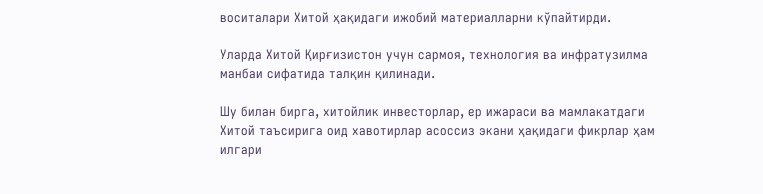воситалари Хитой ҳақидаги ижобий материалларни кўпайтирди.

Уларда Хитой Қирғизистон учун сармоя, технология ва инфратузилма манбаи сифатида талқин қилинади.

Шу билан бирга, хитойлик инвесторлар, ер ижараси ва мамлакатдаги Хитой таъсирига оид хавотирлар асоссиз экани ҳақидаги фикрлар ҳам илгари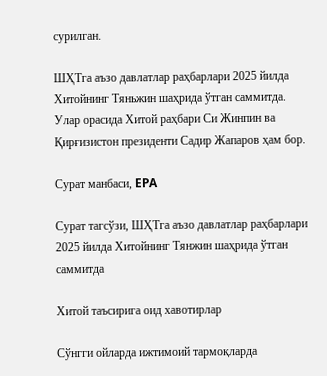сурилган.

ШҲТга аъзо давлатлар раҳбарлари 2025 йилда Хитойнинг Тяньжин шаҳрида ўтган саммитда. Улар орасида Хитой раҳбари Си Жинпин ва Қирғизистон президенти Садир Жапаров ҳам бор.

Сурат манбаси, EPA

Сурат тагсўзи, ШҲТга аъзо давлатлар раҳбарлари 2025 йилда Хитойнинг Тянжин шаҳрида ўтган саммитда

Хитой таъсирига оид хавотирлар

Сўнгги ойларда ижтимоий тармоқларда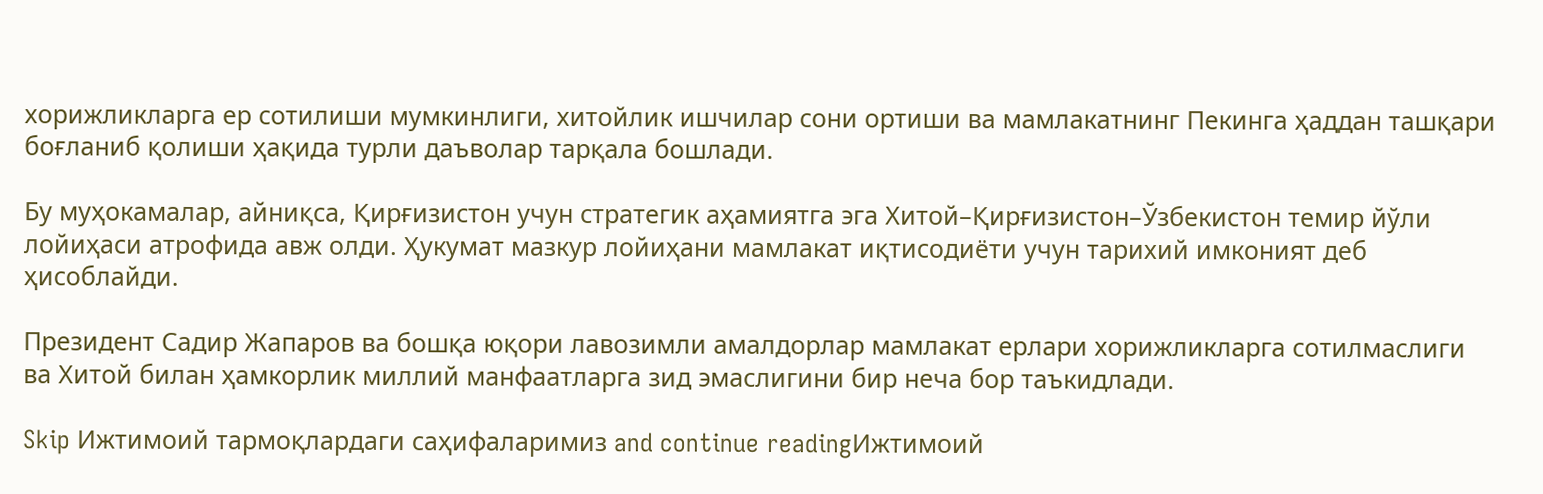хорижликларга ер сотилиши мумкинлиги, хитойлик ишчилар сони ортиши ва мамлакатнинг Пекинга ҳаддан ташқари боғланиб қолиши ҳақида турли даъволар тарқала бошлади.

Бу муҳокамалар, айниқса, Қирғизистон учун стратегик аҳамиятга эга Хитой–Қирғизистон–Ўзбекистон темир йўли лойиҳаси атрофида авж олди. Ҳукумат мазкур лойиҳани мамлакат иқтисодиёти учун тарихий имконият деб ҳисоблайди.

Президент Садир Жапаров ва бошқа юқори лавозимли амалдорлар мамлакат ерлари хорижликларга сотилмаслиги ва Хитой билан ҳамкорлик миллий манфаатларга зид эмаслигини бир неча бор таъкидлади.

Skip Ижтимоий тармоқлардаги саҳифаларимиз and continue readingИжтимоий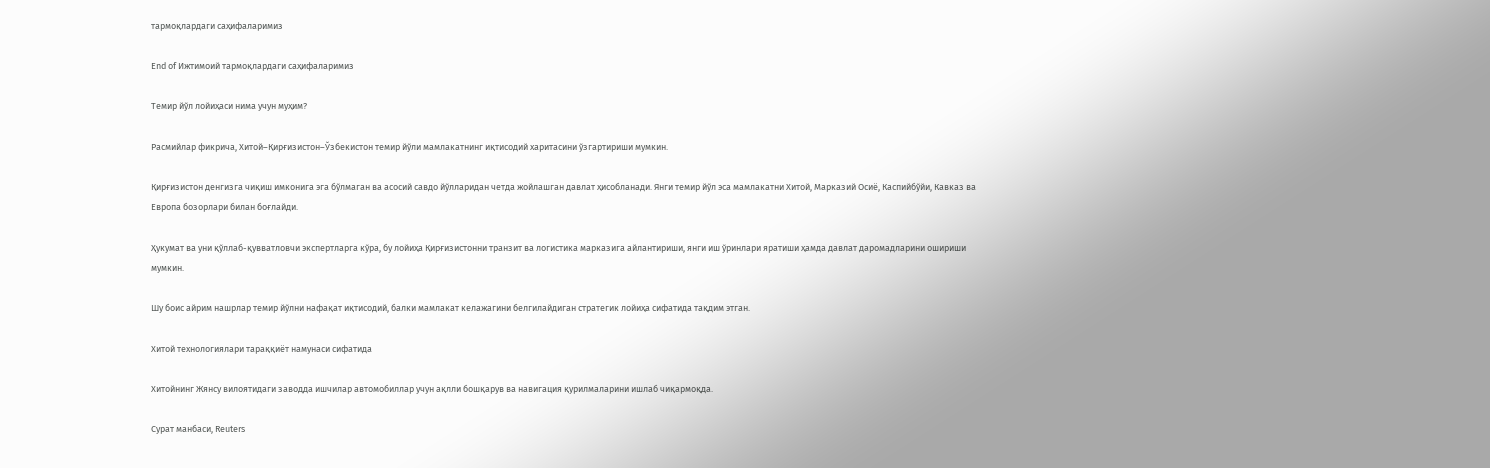тармоқлардаги саҳифаларимиз

End of Ижтимоий тармоқлардаги саҳифаларимиз

Темир йўл лойиҳаси нима учун муҳим?

Расмийлар фикрича, Хитой–Қирғизистон–Ўзбекистон темир йўли мамлакатнинг иқтисодий харитасини ўзгартириши мумкин.

Қирғизистон денгизга чиқиш имконига эга бўлмаган ва асосий савдо йўлларидан четда жойлашган давлат ҳисобланади. Янги темир йўл эса мамлакатни Хитой, Марказий Осиё, Каспийбўйи, Кавказ ва Европа бозорлари билан боғлайди.

Ҳукумат ва уни қўллаб-қувватловчи экспертларга кўра, бу лойиҳа Қирғизистонни транзит ва логистика марказига айлантириши, янги иш ўринлари яратиши ҳамда давлат даромадларини ошириши мумкин.

Шу боис айрим нашрлар темир йўлни нафақат иқтисодий, балки мамлакат келажагини белгилайдиган стратегик лойиҳа сифатида тақдим этган.

Хитой технологиялари тараққиёт намунаси сифатида

Хитойнинг Жянсу вилоятидаги заводда ишчилар автомобиллар учун ақлли бошқарув ва навигация қурилмаларини ишлаб чиқармоқда.

Сурат манбаси, Reuters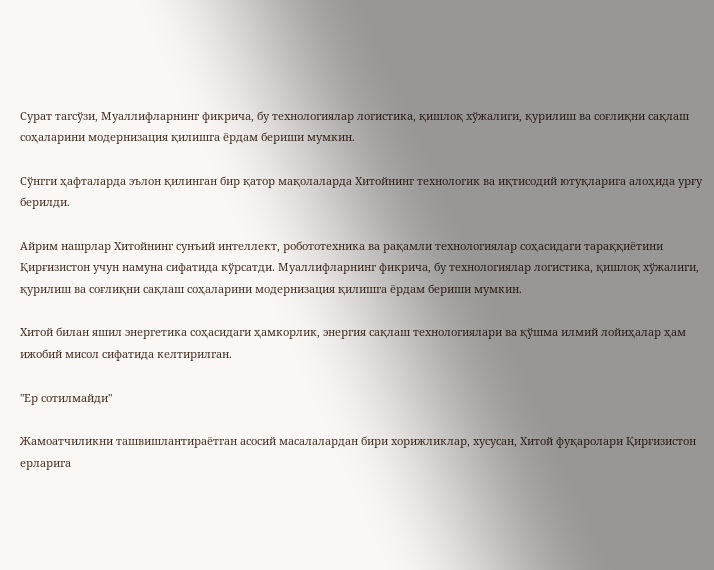Сурат тагсўзи, Муаллифларнинг фикрича, бу технологиялар логистика, қишлоқ хўжалиги, қурилиш ва соғлиқни сақлаш соҳаларини модернизация қилишга ёрдам бериши мумкин.

Сўнгги ҳафталарда эълон қилинган бир қатор мақолаларда Хитойнинг технологик ва иқтисодий ютуқларига алоҳида урғу берилди.

Айрим нашрлар Хитойнинг сунъий интеллект, робототехника ва рақамли технологиялар соҳасидаги тараққиётини Қирғизистон учун намуна сифатида кўрсатди. Муаллифларнинг фикрича, бу технологиялар логистика, қишлоқ хўжалиги, қурилиш ва соғлиқни сақлаш соҳаларини модернизация қилишга ёрдам бериши мумкин.

Хитой билан яшил энергетика соҳасидаги ҳамкорлик, энергия сақлаш технологиялари ва қўшма илмий лойиҳалар ҳам ижобий мисол сифатида келтирилган.

"Ер сотилмайди"

Жамоатчиликни ташвишлантираётган асосий масалалардан бири хорижликлар, хусусан, Хитой фуқаролари Қирғизистон ерларига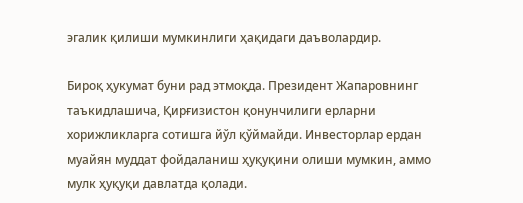эгалик қилиши мумкинлиги ҳақидаги даъволардир.

Бироқ ҳукумат буни рад этмоқда. Президент Жапаровнинг таъкидлашича, Қирғизистон қонунчилиги ерларни хорижликларга сотишга йўл қўймайди. Инвесторлар ердан муайян муддат фойдаланиш ҳуқуқини олиши мумкин, аммо мулк ҳуқуқи давлатда қолади.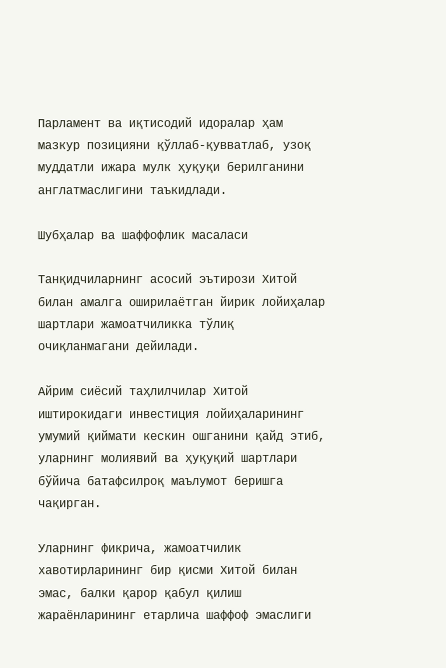Парламент ва иқтисодий идоралар ҳам мазкур позицияни қўллаб-қувватлаб, узоқ муддатли ижара мулк ҳуқуқи берилганини англатмаслигини таъкидлади.

Шубҳалар ва шаффофлик масаласи

Танқидчиларнинг асосий эътирози Хитой билан амалга оширилаётган йирик лойиҳалар шартлари жамоатчиликка тўлиқ очиқланмагани дейилади.

Айрим сиёсий таҳлилчилар Хитой иштирокидаги инвестиция лойиҳаларининг умумий қиймати кескин ошганини қайд этиб, уларнинг молиявий ва ҳуқуқий шартлари бўйича батафсилроқ маълумот беришга чақирган.

Уларнинг фикрича, жамоатчилик хавотирларининг бир қисми Хитой билан эмас, балки қарор қабул қилиш жараёнларининг етарлича шаффоф эмаслиги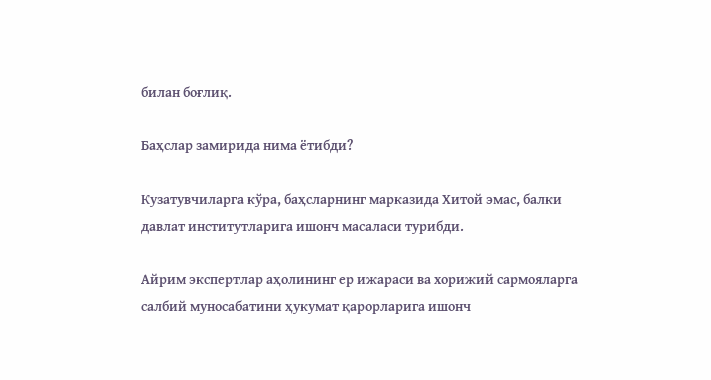билан боғлиқ.

Баҳслар замирида нима ётибди?

Кузатувчиларга кўра, баҳсларнинг марказида Хитой эмас, балки давлат институтларига ишонч масаласи турибди.

Айрим экспертлар аҳолининг ер ижараси ва хорижий сармояларга салбий муносабатини ҳукумат қарорларига ишонч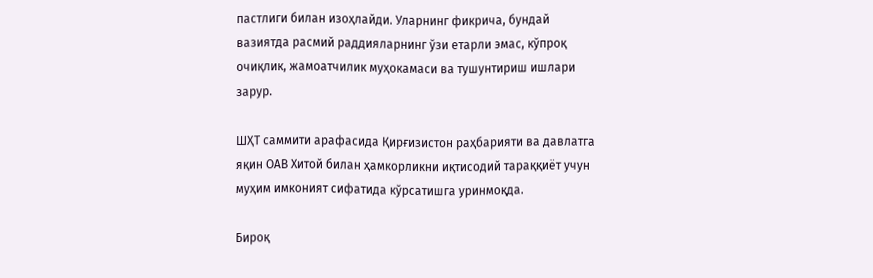пастлиги билан изоҳлайди. Уларнинг фикрича, бундай вазиятда расмий раддияларнинг ўзи етарли эмас, кўпроқ очиқлик, жамоатчилик муҳокамаси ва тушунтириш ишлари зарур.

ШҲТ саммити арафасида Қирғизистон раҳбарияти ва давлатга яқин ОАВ Хитой билан ҳамкорликни иқтисодий тараққиёт учун муҳим имконият сифатида кўрсатишга уринмоқда.

Бироқ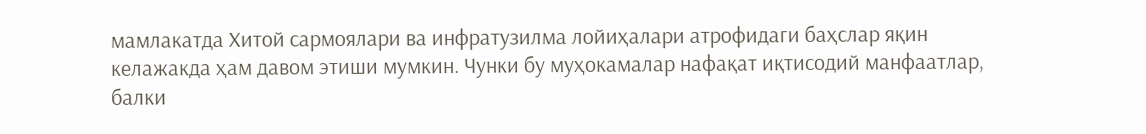мамлакатда Хитой сармоялари ва инфратузилма лойиҳалари атрофидаги баҳслар яқин келажакда ҳам давом этиши мумкин. Чунки бу муҳокамалар нафақат иқтисодий манфаатлар, балки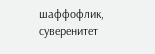шаффофлик, суверенитет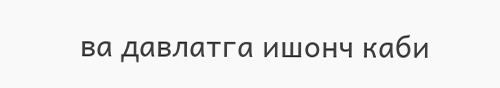ва давлатга ишонч каби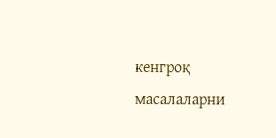кенгроқ масалаларни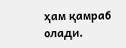ҳам қамраб олади.